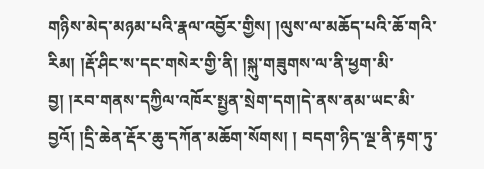གཉིས་མེད་མཉམ་པའི་རྣལ་འབྱོར་གྱིས། །ལུས་ལ་མཆོད་པའི་ཆོ་གའི་རིམ། །རྡོ་ཤིང་ས་དང་གསེར་གྱི་ནི། །སྐུ་གཟུགས་ལ་ནི་ཕྱག་མི་བྱ། །རབ་གནས་དཀྱིལ་འཁོར་སྤྱན་སྲེག་དག།དེ་ནས་ནམ་ཡང་མི་བྱའོ། །དྲི་ཆེན་རྡོར་ཆུ་དཀོན་མཆོག་སོགས། ། བདག་ཉིད་ལྔ་ནི་རྟག་ཏུ་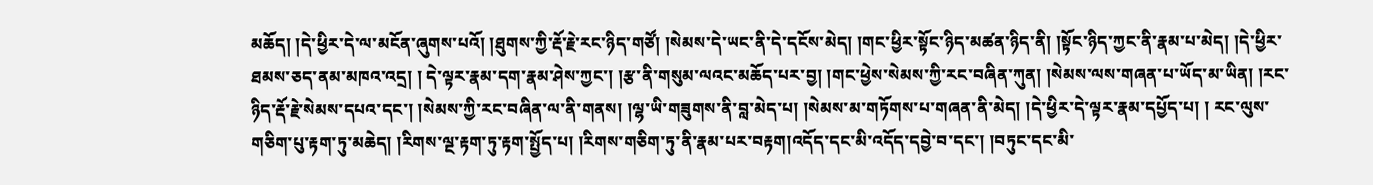མཆོད། །དེ་ཕྱིར་དེ་ལ་མངོན་ཞུགས་པའོ། །ཐུགས་ཀྱི་རྡོ་རྗེ་རང་ཉིད་གཙོ། །སེམས་དེ་ཡང་ནི་དེ་དངོས་མེད། །གང་ཕྱིར་སྟོང་ཉིད་མཚན་ཉིད་ནི། །སྟོང་ཉིད་ཀྱང་ནི་རྣམ་པ་མེད། །དེ་ཕྱིར་ཐམས་ཅད་ནམ་མཁའ་འདྲ། ། དེ་ལྟར་རྣམ་དག་རྣམ་ཤེས་ཀྱང་། །རྩ་ནི་གསུམ་ལའང་མཆོད་པར་བྱ། །གང་ཕྱེས་སེམས་ཀྱི་རང་བཞིན་ཀུན། །སེམས་ལས་གཞན་པ་ཡོད་མ་ཡིན། །རང་ཉིད་རྡོ་རྗེ་སེམས་དཔའ་དང་། །སེམས་ཀྱི་རང་བཞིན་ལ་ནི་གནས། །ལྷ་ཡི་གཟུགས་ནི་བླ་མེད་པ། །སེམས་མ་གཏོགས་པ་གཞན་ནི་མེད། །དེ་ཕྱིར་དེ་ལྟར་རྣམ་དཔྱོད་པ། ། རང་ལུས་གཅིག་པུ་རྟག་ཏུ་མཆེད། །རིགས་ལྔ་རྟག་ཏུ་རྟག་སྤྱོད་པ། །རིགས་གཅིག་ཏུ་ནི་རྣམ་པར་བརྟག།འདོད་དང་མི་འདོད་དབྱེ་བ་དང་། །བཏུང་དང་མི་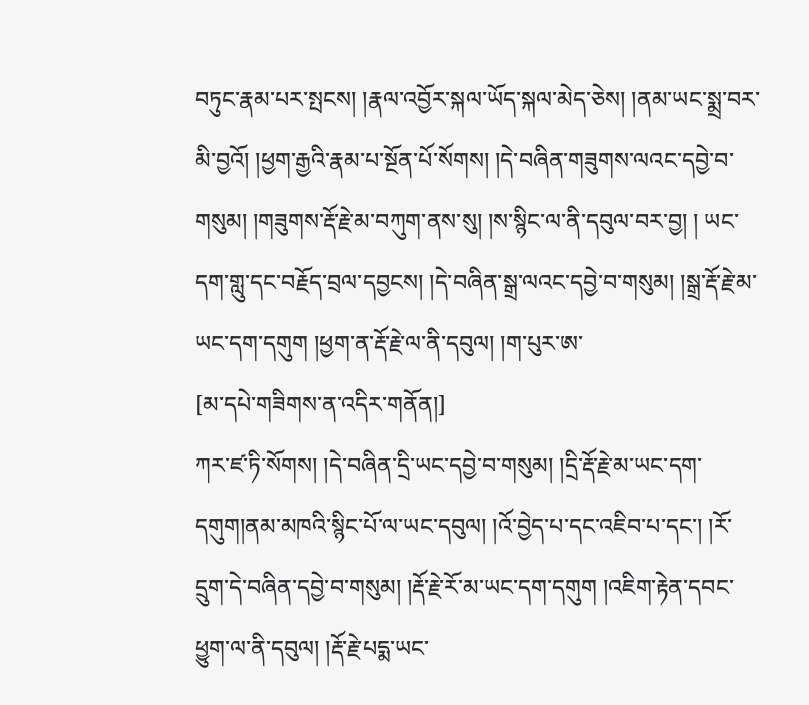བཏུང་རྣམ་པར་སྤངས། །རྣལ་འབྱོར་སྐལ་ཡོད་སྐལ་མེད་ཅེས། །ནམ་ཡང་སྨྲ་བར་མི་བྱའོ། །ཕྱག་རྒྱའི་རྣམ་པ་སྔོན་པོ་སོགས། །དེ་བཞིན་གཟུགས་ལའང་དབྱེ་བ་གསུམ། །གཟུགས་རྡོ་རྗེ་མ་བཀུག་ནས་སུ། །ས་སྙིང་ལ་ནི་དབུལ་བར་བྱ། ། ཡང་དག་གླུ་དང་བརྗོད་བྲལ་དབྱངས། །དེ་བཞིན་སྒྲ་ལའང་དབྱེ་བ་གསུམ། །སྒྲ་རྡོ་རྗེ་མ་ཡང་དག་དགུག །ཕྱག་ན་རྡོ་རྗེ་ལ་ནི་དབུལ། །ག་པུར་ཨ་
[མ་དཔེ་གཟིགས་ན་འདིར་གནོན།]
ཀར་ཛ་ཏི་སོགས། །དེ་བཞིན་དྲི་ཡང་དབྱེ་བ་གསུམ། །དྲི་རྡོ་རྗེ་མ་ཡང་དག་དགུག།ནམ་མཁའི་སྙིང་པོ་ལ་ཡང་དབུལ། །འོ་བྱེད་པ་དང་འཇིབ་པ་དང་། །རོ་དྲུག་དེ་བཞིན་དབྱེ་བ་གསུམ། །རྡོ་རྗེ་རོ་མ་ཡང་དག་དགུག །འཇིག་རྟེན་དབང་ཕྱུག་ལ་ནི་དབུལ། །རྡོ་རྗེ་པདྨ་ཡང་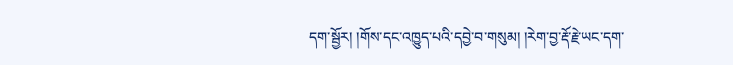དག་སྦྱོར། །གོས་དང་འཁྱུད་པའི་དབྱེ་བ་གསུམ། །རེག་བྱ་རྡོ་རྗེ་ཡང་དག་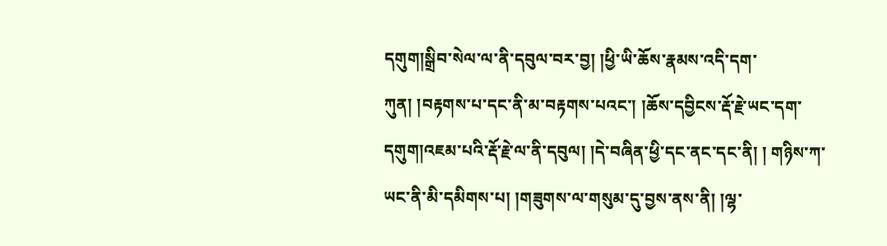དགུག།སྒྲིབ་སེལ་ལ་ནི་དབུལ་བར་བྱ། །ཕྱི་ཡི་ཆོས་རྣམས་འདི་དག་ཀུན། །བརྟགས་པ་དང་ནི་མ་བརྟགས་པའང་། །ཆོས་དབྱིངས་རྡོ་རྗེ་ཡང་དག་དགུག།འཇམ་པའི་རྡོ་རྗེ་ལ་ནི་དབུལ། །དེ་བཞིན་ཕྱི་དང་ནང་དང་ནི། ། གཉིས་ཀ་ཡང་ནི་མི་དམིགས་པ། །གཟུགས་ལ་གསུམ་དུ་བྱས་ནས་ནི། །ལྷ་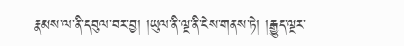རྣམས་ལ་ནི་དབུལ་བར་བྱ། །ཡུལ་ནི་ལྔ་ནི་ངེས་གནས་ཏེ། །རྒྱུད་ལྔར་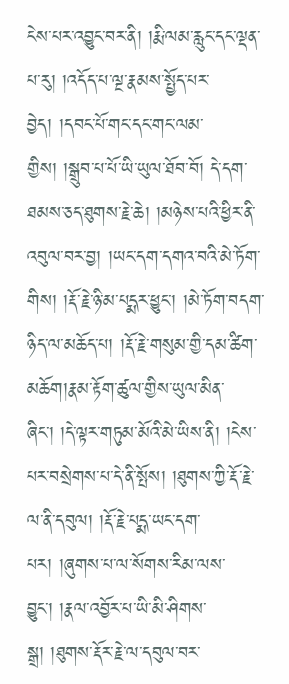ངེས་པར་འབྱུང་བར་ནི། །རྨི་ལམ་རླུང་དང་ལྡན་པ་རུ། །འདོད་པ་ལྔ་རྣམས་སྤྱོད་པར་ བྱེད། །དབང་པོ་གང་དང་གང་ལམ་གྱིས། །སྒྲུབ་པ་པོ་ཡི་ཡུལ་ཐོབ་བོ། དེ་དག་ཐམས་ཅད་ཐུགས་རྗེ་ཆེ། །མཉེས་པའི་ཕྱིར་ནི་འབུལ་བར་བྱ། །ཡང་དག་དགའ་བའི་མེ་ཏོག་གིས། །རྡོ་རྗེ་ཉི་མ་པདྨར་ཕྱུང་། །མེ་ཏོག་བདག་ཉིད་ལ་མཆོད་པ། །རྡོ་རྗེ་གསུམ་གྱི་དམ་ཚིག་མཆོག།རྣམ་རྟོག་ཚུལ་གྱིས་ཡུལ་མིན་ཞིང་། །དེ་ལྟར་གཏུམ་མོའི་མེ་ཡིས་ནི། །ངེས་པར་བསྲེགས་པ་དེ་ནི་སྤོས། །ཐུགས་ཀྱི་རྡོ་རྗེ་ལ་ནི་དབུལ། །རྡོ་རྗེ་པདྨ་ཡང་དག་པར། །ཞུགས་པ་ལ་སོགས་རིམ་ལས་བྱུང་། །རྣལ་འབྱོར་པ་ཡི་མི་ཤིགས་སྒྲ། །ཐུགས་རྡོར་རྗེ་ལ་དབུལ་བར་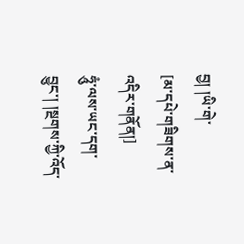བྱ། །ཡི་གེ་
[མ་དཔེ་གཟིགས་ན་འདིར་གནོན།]
ཧཱུཾ་ལས་ཡང་དག་བྱུང་། །སྔགས་ཀྱི་འོད་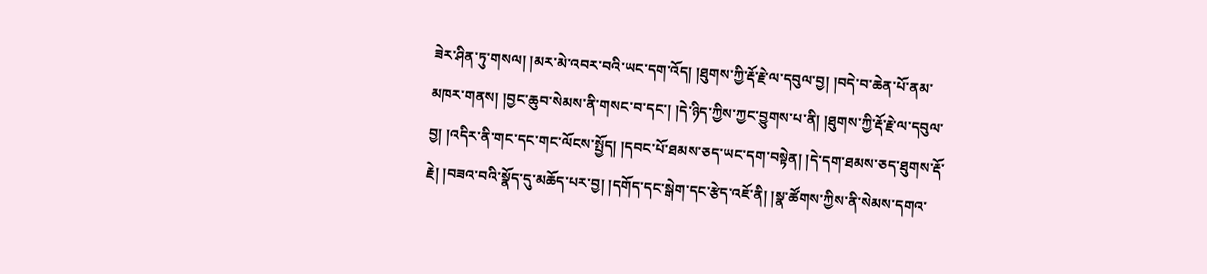ཟེར་ཤིན་ཏུ་གསལ། །མར་མེ་འབར་བའི་ཡང་དག་འོད། །ཐུགས་ཀྱི་རྡོ་རྗེ་ལ་དབུལ་བྱ། །བདེ་བ་ཆེན་པོ་ནམ་མཁར་གནས། །བྱང་ཆུབ་སེམས་ནི་གསང་བ་དང་། །དེ་ཉིད་ཀྱིས་ཀྱང་བྱུགས་པ་ནི། །ཐུགས་ཀྱི་རྡོ་རྗེ་ལ་དབུལ་བྱ། །འདིར་ནི་གང་དང་གང་ལོངས་སྤྱོད། །དབང་པོ་ཐམས་ཅད་ཡང་དག་བསྟེན། །དེ་དག་ཐམས་ཅད་ཐུགས་རྡོ་རྗེ། །བཟའ་བའི་སྣོད་དུ་མཆོད་པར་བྱ། །དགོད་དང་སྒེག་དང་རྩེད་འཇོ་ནི། །སྣ་ཚོགས་ཀྱིས་ནི་སེམས་དགའ་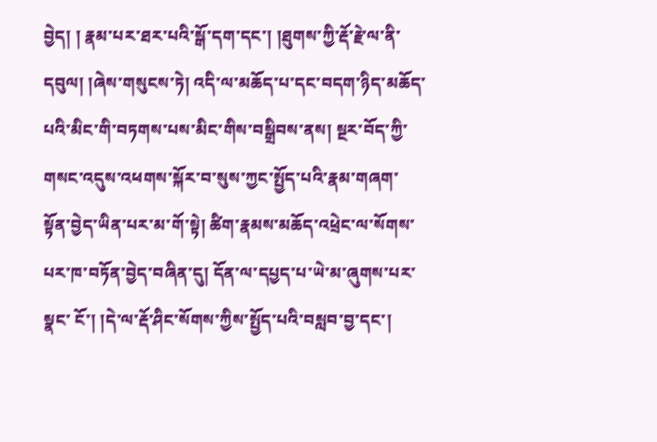བྱེད། ། རྣམ་པར་ཐར་པའི་སྒོ་དག་དང་། །ཐུགས་ཀྱི་རྡོ་རྗེ་ལ་ནི་དབུལ། །ཞེས་གསུངས་ཏེ། འདི་ལ་མཆོད་པ་དང་བདག་ཉིད་མཆོད་པའི་མིང་གི་བཏགས་པས་མིང་གིས་བསྒྲིབས་ནས། སྔར་བོད་ཀྱི་གསང་འདུས་འཕགས་སྐོར་བ་སུས་ཀྱང་སྤྱོད་པའི་རྣམ་གཞག་སྟོན་བྱེད་ཡིན་པར་མ་གོ་སྟེ། ཚིག་རྣམས་མཆོད་འཕྲེང་ལ་སོགས་པར་ཁ་བཏོན་བྱེད་བཞིན་དུ། དོན་ལ་དཔྱད་པ་ཡེ་མ་ཞུགས་པར་སྣང་ ངོ་། །དེ་ལ་རྡོ་ཤིང་སོགས་ཀྱིས་སྤྱོད་པའི་བསླབ་བྱ་དང་།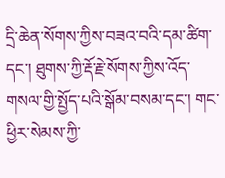དྲི་ཆེན་སོགས་ཀྱིས་བཟའ་བའི་དམ་ཚིག་དང་། ཐུགས་ཀྱི་རྡོ་རྗེ་སོགས་ཀྱིས་འོད་གསལ་གྱི་སྤྱོད་པའི་སྒོམ་བསམ་དང་། གང་ཕྱིར་སེམས་ཀྱི་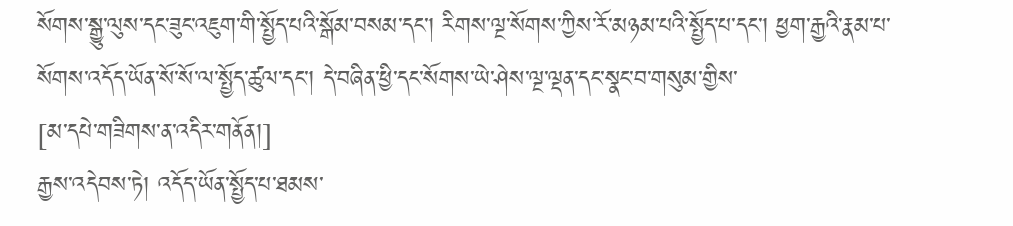སོགས་སྒྱུ་ལུས་དང་ཟུང་འཇུག་གི་སྤྱོད་པའི་སྒོམ་བསམ་དང་། རིགས་ལྔ་སོགས་ཀྱིས་རོ་མཉམ་པའི་སྤྱོད་པ་དང་། ཕྱག་རྒྱའི་རྣམ་པ་སོགས་འདོད་ཡོན་སོ་སོ་ལ་སྤྱོད་ཚུལ་དང་། དེ་བཞིན་ཕྱི་དང་སོགས་ཡེ་ཤེས་ལྔ་ལྡན་དང་སྣང་བ་གསུམ་གྱིས་
[མ་དཔེ་གཟིགས་ན་འདིར་གནོན།]
རྒྱས་འདེབས་ཏེ། འདོད་ཡོན་སྤྱོད་པ་ཐམས་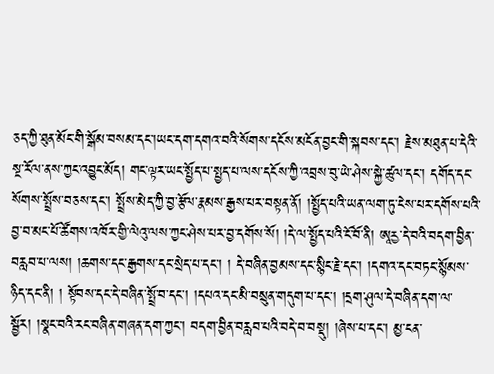ཅད་ཀྱི་ཐུན་མོང་གི་སྒོམ་བསམ་དང་།ཡང་དག་དགའ་བའི་སོགས་དངོས་མངོན་བྱང་གི་སྐབས་དང་། རྗེས་མཐུན་པ་དེའི་སྔ་རོལ་ནས་ཀྱང་འབྱུང་མོད། གང་ལྟར་ཡང་སྤྱོད་པ་སྤྱད་པ་ལས་དངོས་ཀྱི་འབྲས་བུ་ཡེ་ཤེས་སྐྱེ་ཚུལ་དང་། དགོད་དང་སོགས་སྤྲོས་བཅས་དང་། སྤྲོས་མེད་ཀྱི་བྱ་རྩོལ་རྣམས་རྒྱས་པར་བསྟན་ནོ། །སྤྱོད་པའི་ཡན་ལག་ཏུ་ངེས་པར་དགོས་པའི་བྱ་བ་མང་པོ་ཚོགས་འཁོར་གྱི་ལེའུ་ལས་ཀྱང་ཤེས་པར་བྱ་དགོས་སོ། །དེ་ལ་སྤྱོད་པའི་ངོ་བོ་ནི། ཨཱརྱ་དེ་བའི་བདག་བྱིན་བརླབ་པ་ལས། །ཆགས་དང་རྒྱགས་དང་སྲེད་པ་དང་། ། དེ་བཞིན་བྱམས་དང་སྙིང་རྗེ་དང་། །དགའ་དང་བཏང་སྙོམས་ཉིད་དང་ནི། ། སྟོབས་དང་དེ་བཞིན་སྤྲོ་བ་དང་། །དཔའ་དང་མི་བསྲུན་གདུག་པ་དང་། །དྲག་ཤུལ་དེ་བཞིན་དག་ལ་སྦྱོར། །སྣང་བའི་རང་བཞིན་གཞན་དག་ཀྱང་། བདག་བྱིན་བརླབ་པའི་བདེ་བ་བསྡུ། །ཞེས་པ་དང་། མྱ་ངན་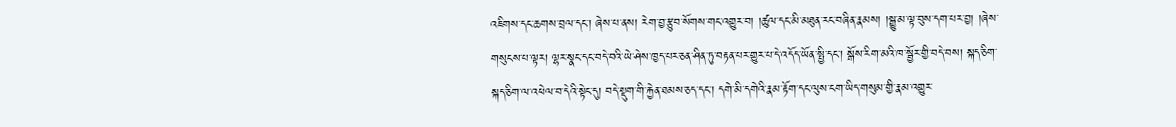འཇིགས་དང་ཆགས་བྲལ་དང་། ཞེས་པ་ནས། རེག་བྱ་རྩུབ་སོགས་གང་འགྱུར་བ། །ཚུལ་དང་མི་མཐུན་རང་བཞིན་རྣམས། །སྒྱུ་མ་ལྟ་བུས་དག་པར་བྱ། །ཞེས་གསུངས་པ་ལྟར། ལྷར་སྣང་དང་བདེ་བའི་ཡེ་ཤེས་ཁྱད་པར་ཅན་ཤིན་ཏུ་བརྟན་པར་གྱུར་པ་དེ་འདོད་ཡོན་སྤྱི་དང་། སྒོས་རིག་མའི་ཁ་སྦྱོར་གྱི་བདེ་བས། སྐད་ཅིག་སྐད་ཅིག་ལ་འཕེལ་བ་དེའི་སྟེང་དུ། བདེ་སྡུག་གི་རྐྱེན་ཐམས་ཅད་དང་། དགེ་མི་དགེའི་རྣམ་རྟོག་དང་ལུས་ངག་ཡིད་གསུམ་གྱི་རྣམ་འགྱུར་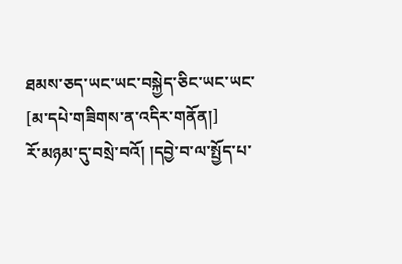ཐམས་ཅད་ཡང་ཡང་བསྐྱེད་ཅིང་ཡང་ཡང་
[མ་དཔེ་གཟིགས་ན་འདིར་གནོན།]
རོ་མཉམ་དུ་བསྲེ་བའོ། །དབྱེ་བ་ལ་སྤྱོད་པ་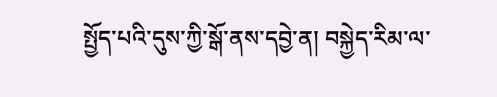སྤྱོད་པའི་དུས་ཀྱི་སྒོ་ནས་དབྱེ་ན། བསྐྱེད་རིམ་ལ་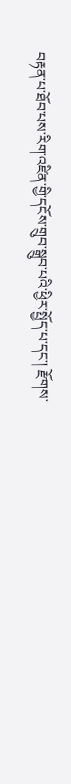བརྟན་པ་ཐོབ་པས་རིག་འཛིན་གྱི་དངོས་གྲུབ་སྒྲུབ་པའི་ཕྱིར་སྤྱོད་པ་དང་། རྫོགས་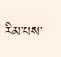རིམ་པས་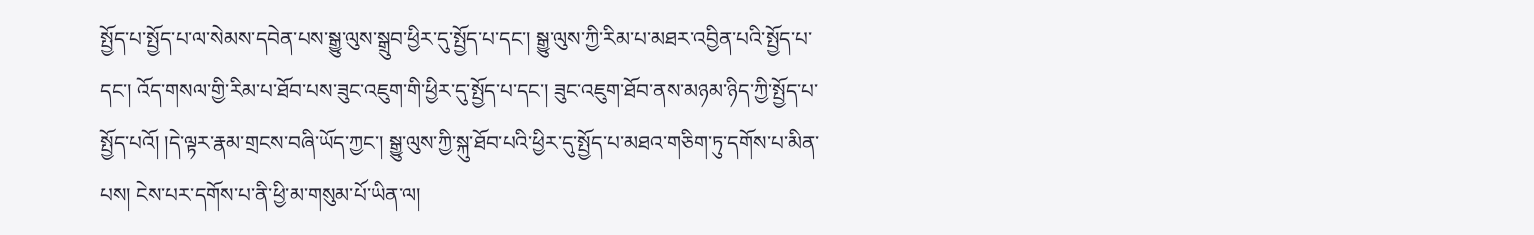སྤྱོད་པ་སྤྱོད་པ་ལ་སེམས་དབེན་པས་སྒྱུ་ལུས་སྒྲུབ་ཕྱིར་དུ་སྤྱོད་པ་དང་། སྒྱུ་ལུས་ཀྱི་རིམ་པ་མཐར་འབྱིན་པའི་སྤྱོད་པ་དང་། འོད་གསལ་གྱི་རིམ་པ་ཐོབ་པས་ཟུང་འཇུག་གི་ཕྱིར་དུ་སྤྱོད་པ་དང་། ཟུང་འཇུག་ཐོབ་ནས་མཉམ་ཉིད་ཀྱི་སྤྱོད་པ་སྤྱོད་པའོ། །དེ་ལྟར་རྣམ་གྲངས་བཞི་ཡོད་ཀྱང་། སྒྱུ་ལུས་ཀྱི་སྐུ་ཐོབ་པའི་ཕྱིར་དུ་སྤྱོད་པ་མཐའ་གཅིག་ཏུ་དགོས་པ་མིན་པས། ངེས་པར་དགོས་པ་ནི་ཕྱི་མ་གསུམ་པོ་ཡིན་ལ།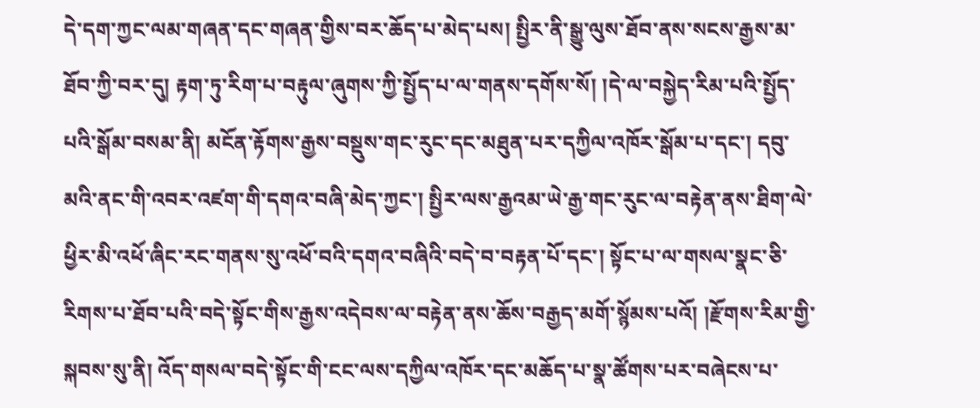དེ་དག་ཀྱང་ལམ་གཞན་དང་གཞན་གྱིས་བར་ཆོད་པ་མེད་པས། སྤྱིར་ནི་སྒྱུ་ལུས་ཐོབ་ནས་སངས་རྒྱས་མ་ཐོབ་ཀྱི་བར་དུ། རྟག་ཏུ་རིག་པ་བརྟུལ་ཞུགས་ཀྱི་སྤྱོད་པ་ལ་གནས་དགོས་སོ། །དེ་ལ་བསྐྱེད་རིམ་པའི་སྤྱོད་པའི་སྒོམ་བསམ་ནི། མངོན་རྟོགས་རྒྱས་བསྡུས་གང་རུང་དང་མཐུན་པར་དཀྱིལ་འཁོར་སྒོམ་པ་དང་། དབུ་མའི་ནང་གི་འབར་འཛག་གི་དགའ་བཞི་མེད་ཀྱང་། སྤྱིར་ལས་རྒྱའམ་ཡེ་རྒྱ་གང་རུང་ལ་བརྟེན་ནས་ཐིག་ལེ་ཕྱིར་མི་འཕོ་ཞིང་རང་གནས་སུ་འཕོ་བའི་དགའ་བཞིའི་བདེ་བ་བརྟན་པོ་དང་། སྟོང་པ་ལ་གསལ་སྣང་ཅི་རིགས་པ་ཐོབ་པའི་བདེ་སྟོང་གིས་རྒྱས་འདེབས་ལ་བརྟེན་ནས་ཆོས་བརྒྱད་མགོ་སྙོམས་པའོ། །རྫོགས་རིམ་གྱི་སྐབས་སུ་ནི། འོད་གསལ་བདེ་སྟོང་གི་ངང་ལས་དཀྱིལ་འཁོར་དང་མཆོད་པ་སྣ་ཚོགས་པར་བཞེངས་པ་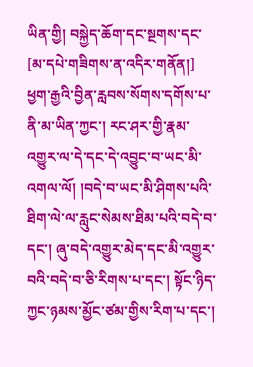ཡིན་གྱི། བསྐྱེད་ཆོག་དང་སྔགས་དང་
[མ་དཔེ་གཟིགས་ན་འདིར་གནོན།]
ཕྱག་རྒྱའི་བྱིན་རླབས་སོགས་དགོས་པ་ནི་མ་ཡིན་ཀྱང་། རང་ཤར་གྱི་རྣམ་འགྱུར་ལ་དེ་དང་དེ་འབྱུང་བ་ཡང་མི་འགལ་ལོ། །བདེ་བ་ཡང་མི་ཤིགས་པའི་ཐིག་ལེ་ལ་རླུང་སེམས་ཐིམ་པའི་བདེ་བ་དང་། ཞུ་བདེ་འགྱུར་མེད་དང་མི་འགྱུར་བའི་བདེ་བ་ཅི་རིགས་པ་དང་། སྟོང་ཉིད་ཀྱང་ཉམས་མྱོང་ཙམ་གྱིས་རིག་པ་དང་།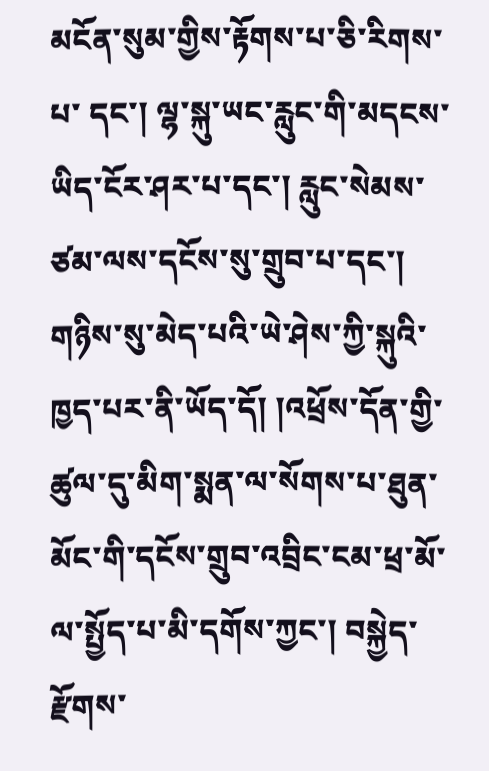མངོན་སུམ་གྱིས་རྟོགས་པ་ཅི་རིགས་པ་ དང་། ལྷ་སྐུ་ཡང་རླུང་གི་མདངས་ཡིད་ངོར་ཤར་པ་དང་། རླུང་སེམས་ཙམ་ལས་དངོས་སུ་གྲུབ་པ་དང་། གཉིས་སུ་མེད་པའི་ཡེ་ཤེས་ཀྱི་སྐུའི་ཁྱད་པར་ནི་ཡོད་དོ། །འཕྲོས་དོན་གྱི་ཚུལ་དུ་མིག་སྨན་ལ་སོགས་པ་ཐུན་མོང་གི་དངོས་གྲུབ་འབྲིང་ངམ་ཕྲ་མོ་ལ་སྤྱོད་པ་མི་དགོས་ཀྱང་། བསྐྱེད་རྫོགས་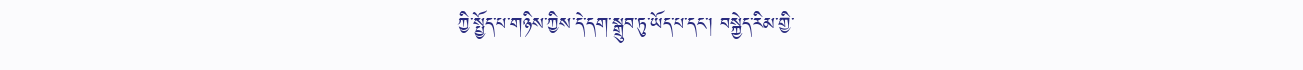ཀྱི་སྤྱོད་པ་གཉིས་ཀྱིས་དེ་དག་སྒྲུབ་ཏུ་ཡོད་པ་དང་། བསྐྱེད་རིམ་གྱི་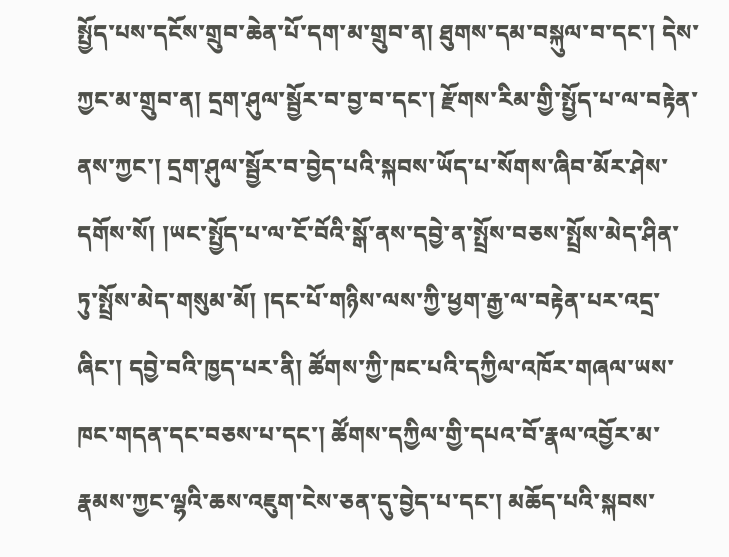སྤྱོད་པས་དངོས་གྲུབ་ཆེན་པོ་དག་མ་གྲུབ་ན། ཐུགས་དམ་བསྐུལ་བ་དང་། དེས་ཀྱང་མ་གྲུབ་ན། དྲག་ཤུལ་སྦྱོར་བ་བྱ་བ་དང་། རྫོགས་རིམ་གྱི་སྤྱོད་པ་ལ་བརྟེན་ནས་ཀྱང་། དྲག་ཤུལ་སྦྱོར་བ་བྱེད་པའི་སྐབས་ཡོད་པ་སོགས་ཞིབ་མོར་ཤེས་དགོས་སོ། །ཡང་སྤྱོད་པ་ལ་ངོ་བོའི་སྒོ་ནས་དབྱེ་ན་སྤྲོས་བཅས་སྤྲོས་མེད་ཤིན་ཏུ་སྤྲོས་མེད་གསུམ་མོ། །དང་པོ་གཉིས་ལས་ཀྱི་ཕྱག་རྒྱ་ལ་བརྟེན་པར་འདྲ་ཞིང་། དབྱེ་བའི་ཁྱད་པར་ནི། ཚོགས་ཀྱི་ཁང་པའི་དཀྱིལ་འཁོར་གཞལ་ཡས་ཁང་གདན་དང་བཅས་པ་དང་། ཚོགས་དཀྱིལ་གྱི་དཔའ་བོ་རྣལ་འབྱོར་མ་རྣམས་ཀྱང་ལྷའི་ཆས་འཇུག་ངེས་ཅན་དུ་བྱེད་པ་དང་། མཆོད་པའི་སྐབས་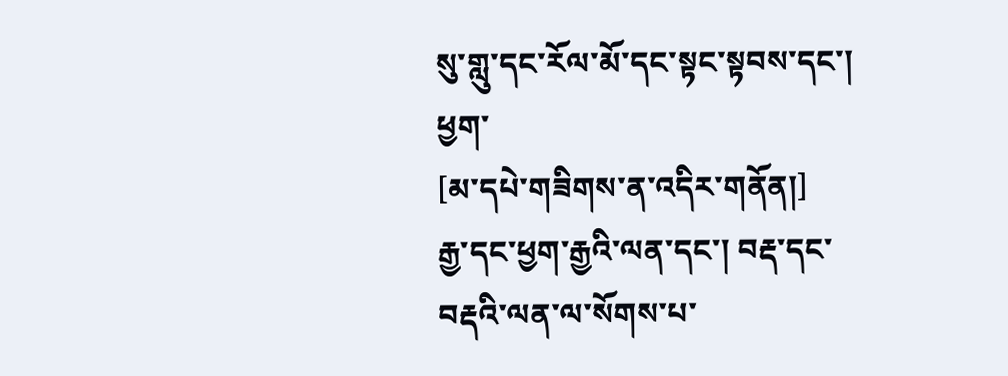སུ་གླུ་དང་རོལ་མོ་དང་སྟང་སྟབས་དང་། ཕྱག་
[མ་དཔེ་གཟིགས་ན་འདིར་གནོན།]
རྒྱ་དང་ཕྱག་རྒྱའི་ལན་དང་། བརྡ་དང་བརྡའི་ལན་ལ་སོགས་པ་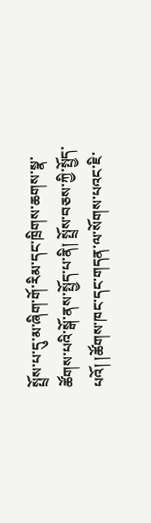སྤྲོས་པ་དུ་མ་ཞིག་གོ་རིམ་དང་ཁྲིགས་ཆགས་སྣ་ཚོགས་པའི་སྒོ་ནས་སྤྱོད་པ་ནི། སྤྲོས་བཅས་ཀྱི་སྤྱོད་པའོ། །ཚོགས་ཁང་དང་གདན་ལ་སོགས་པའང་ཇི་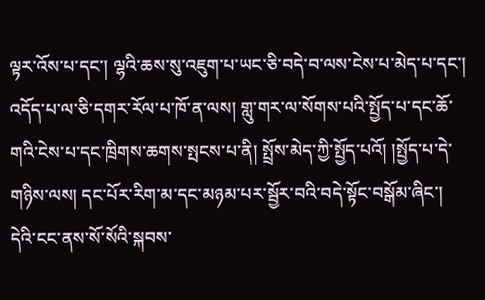ལྟར་འོས་པ་དང་། ལྷའི་ཆས་སུ་འཇུག་པ་ཡང་ཅི་བདེ་བ་ལས་ངེས་པ་མེད་པ་དང་། འདོད་པ་ལ་ཅི་དགར་རོལ་པ་ཁོ་ན་ལས། གླུ་གར་ལ་སོགས་པའི་སྤྱོད་པ་དང་ཆོ་གའི་ངེས་པ་དང་ཁྲིགས་ཆགས་སྤངས་པ་ནི། སྤྲོས་མེད་ཀྱི་སྤྱོད་པའོ། །སྤྱོད་པ་དེ་གཉིས་ལས། དང་པོར་རིག་མ་དང་མཉམ་པར་སྦྱོར་བའི་བདེ་སྟོང་བསྒོམ་ཞིང་། དེའི་ངང་ནས་སོ་སོའི་སྐབས་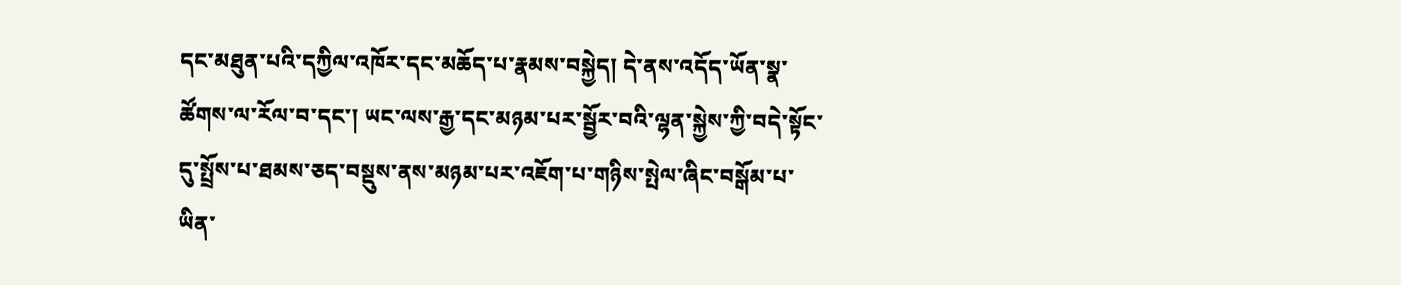དང་མཐུན་པའི་དཀྱིལ་འཁོར་དང་མཆོད་པ་རྣམས་བསྐྱེད། དེ་ནས་འདོད་ཡོན་སྣ་ཚོགས་ལ་རོལ་བ་དང་། ཡང་ལས་རྒྱ་དང་མཉམ་པར་སྦྱོར་བའི་ལྷན་སྐྱེས་ཀྱི་བདེ་སྟོང་དུ་སྤྲོས་པ་ཐམས་ཅད་བསྡུས་ནས་མཉམ་པར་འཇོག་པ་གཉིས་སྤེལ་ཞིང་བསྒོམ་པ་ཡིན་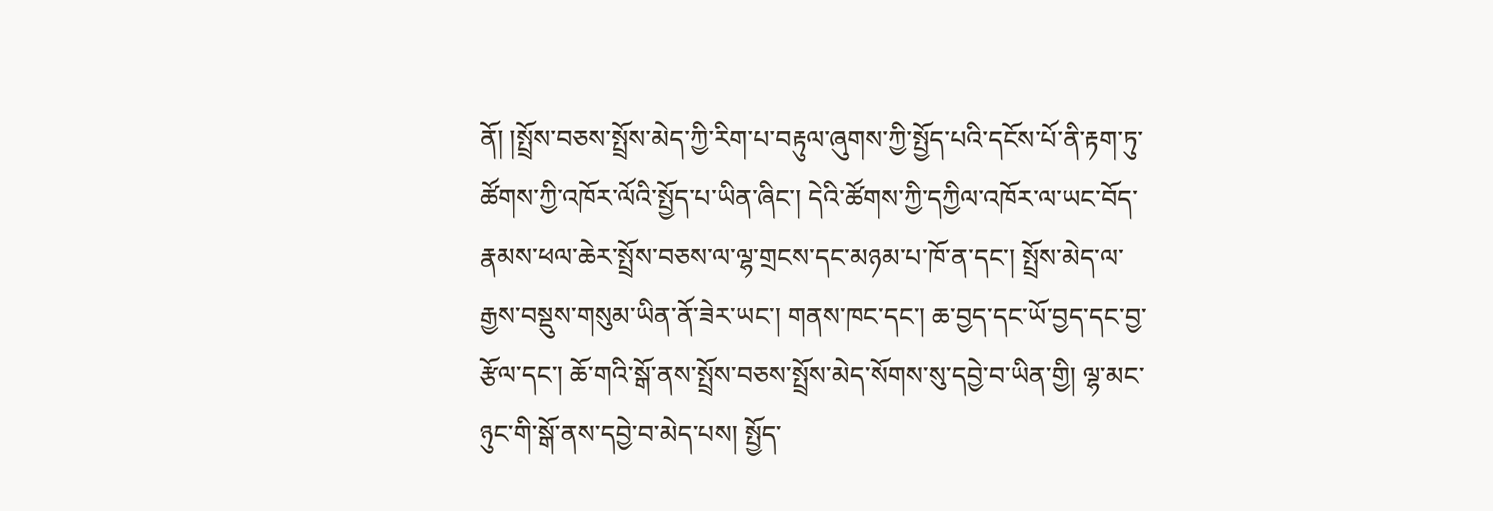ནོ། །སྤྲོས་བཅས་སྤྲོས་མེད་ཀྱི་རིག་པ་བརྟུལ་ཞུགས་ཀྱི་སྤྱོད་པའི་དངོས་པོ་ནི་རྟག་ཏུ་ཚོགས་ཀྱི་འཁོར་ལོའི་སྤྱོད་པ་ཡིན་ཞིང་། དེའི་ཚོགས་ཀྱི་དཀྱིལ་འཁོར་ལ་ཡང་བོད་རྣམས་ཕལ་ཆེར་སྤྲོས་བཅས་ལ་ལྷ་གྲངས་དང་མཉམ་པ་ཁོ་ན་དང་། སྤྲོས་མེད་ལ་རྒྱས་བསྡུས་གསུམ་ཡིན་ནོ་ཟེར་ཡང་། གནས་ཁང་དང་། ཆ་བྱད་དང་ཡོ་བྱད་དང་བྱ་རྩོལ་དང་། ཆོ་གའི་སྒོ་ནས་སྤྲོས་བཅས་སྤྲོས་མེད་སོགས་སུ་དབྱེ་བ་ཡིན་གྱི། ལྷ་མང་ཉུང་གི་སྒོ་ནས་དབྱེ་བ་མེད་པས། སྤྱོད་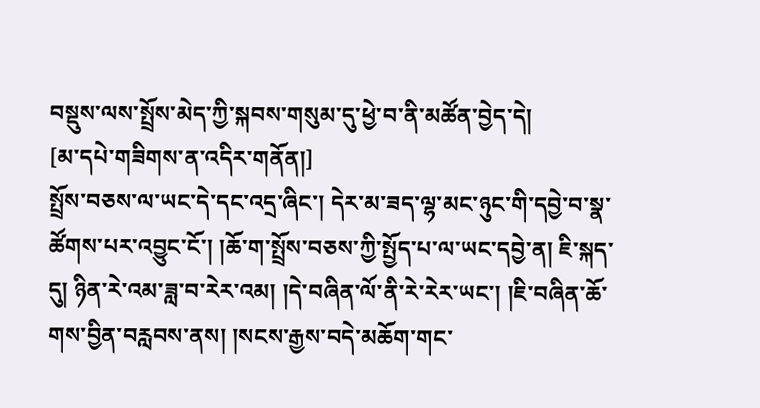བསྡུས་ལས་སྤྲོས་མེད་ཀྱི་སྐབས་གསུམ་དུ་ཕྱེ་བ་ནི་མཚོན་བྱེད་དེ།
[མ་དཔེ་གཟིགས་ན་འདིར་གནོན།]
སྤྲོས་བཅས་ལ་ཡང་དེ་དང་འདྲ་ཞིང་། དེར་མ་ཟད་ལྷ་མང་ཉུང་གི་དབྱེ་བ་སྣ་ཚོགས་པར་འབྱུང་ངོ་། །ཆོ་ག་སྤྲོས་བཅས་ཀྱི་སྤྱོད་པ་ལ་ཡང་དབྱེ་ན། ཇི་སྐད་དུ། ཉིན་རེ་འམ་ཟླ་བ་རེར་འམ། །དེ་བཞིན་ལོ་ནི་རེ་རེར་ཡང་། །ཇི་བཞིན་ཆོ་གས་བྱིན་བརླབས་ནས། །སངས་རྒྱས་བདེ་མཆོག་གང་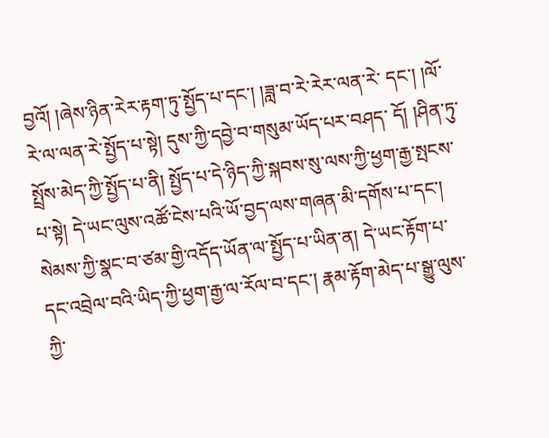བྱའོ། །ཞེས་ཉིན་རེར་རྟག་ཏུ་སྤྱོད་པ་དང་། །ཟླ་བ་རེ་རེར་ལན་རེ་ དང་། །ལོ་རེ་ལ་ལན་རེ་སྤྱོད་པ་སྟེ། དུས་ཀྱི་དབྱེ་བ་གསུམ་ཡོད་པར་བཤད་ དོ། །ཤིན་ཏུ་སྤྲོས་མེད་ཀྱི་སྤྱོད་པ་ནི། སྤྱོད་པ་དེ་ཉིད་ཀྱི་སྐབས་སུ་ལས་ཀྱི་ཕྱག་རྒྱ་སྤངས་པ་སྟེ། དེ་ཡང་ལུས་འཚོ་ངེས་པའི་ཡོ་བྱད་ལས་གཞན་མི་དགོས་པ་དང་། སེམས་ཀྱི་སྣང་བ་ཙམ་གྱི་འདོད་ཡོན་ལ་སྤྱོད་པ་ཡིན་ན། དེ་ཡང་རྟོག་པ་དང་འབྲེལ་བའི་ཡིད་ཀྱི་ཕྱག་རྒྱ་ལ་རོལ་བ་དང་། རྣམ་རྟོག་མེད་པ་སྒྱུ་ལུས་ཀྱི་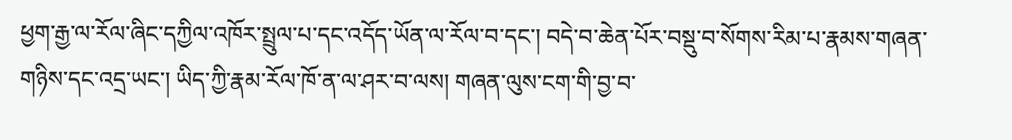ཕྱག་རྒྱ་ལ་རོལ་ཞིང་དཀྱིལ་འཁོར་སྤྲུལ་པ་དང་འདོད་ཡོན་ལ་རོལ་བ་དང་། བདེ་བ་ཆེན་པོར་བསྡུ་བ་སོགས་རིམ་པ་རྣམས་གཞན་གཉིས་དང་འདྲ་ཡང་། ཡིད་ཀྱི་རྣམ་རོལ་ཁོ་ན་ལ་ཤར་བ་ལས། གཞན་ལུས་ངག་གི་བྱ་བ་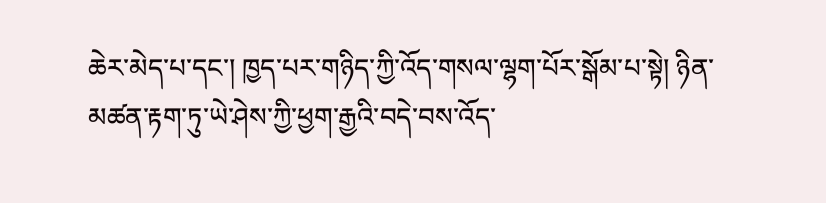ཆེར་མེད་པ་དང་། ཁྱད་པར་གཉིད་ཀྱི་འོད་གསལ་ལྷག་པོར་སྒོམ་པ་སྟེ། ཉིན་མཚན་རྟག་ཏུ་ཡེ་ཤེས་ཀྱི་ཕྱག་རྒྱའི་བདེ་བས་འོད་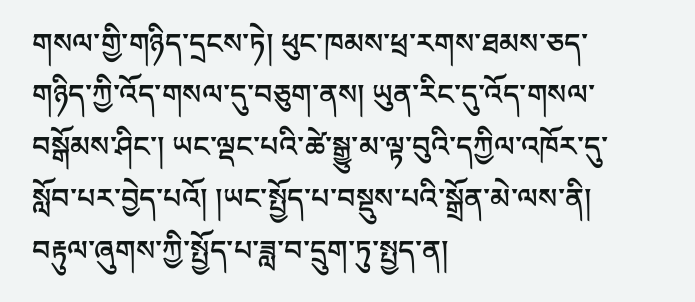གསལ་གྱི་གཉིད་དྲངས་ཏེ། ཕུང་ཁམས་ཕྲ་རགས་ཐམས་ཅད་གཉིད་ཀྱི་འོད་གསལ་དུ་བཅུག་ནས། ཡུན་རིང་དུ་འོད་གསལ་བསྒོམས་ཤིང་། ཡང་ལྡང་པའི་ཚེ་སྒྱུ་མ་ལྟ་བུའི་དཀྱིལ་འཁོར་དུ་སློབ་པར་བྱེད་པའོ། །ཡང་སྤྱོད་པ་བསྡུས་པའི་སྒྲོན་མེ་ལས་ནི། བརྟུལ་ཞུགས་ཀྱི་སྤྱོད་པ་ཟླ་བ་དྲུག་ཏུ་སྤྱད་ན།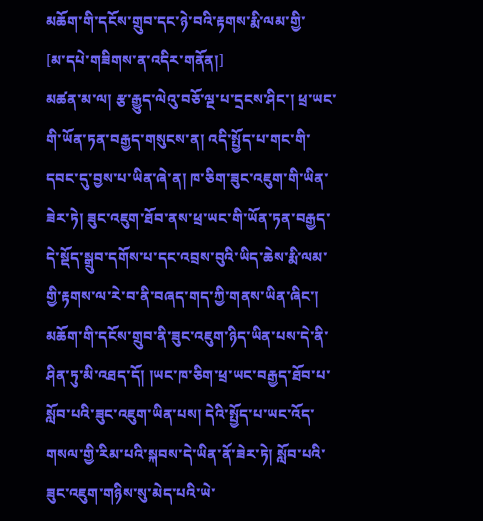མཆོག་གི་དངོས་གྲུབ་དང་ཉེ་བའི་རྟགས་རྨི་ལམ་གྱི་
[མ་དཔེ་གཟིགས་ན་འདིར་གནོན།]
མཚན་མ་ལ། རྩ་རྒྱུད་ལེའུ་བཅོ་ལྔ་པ་དྲངས་ཤིང་། ཕྲ་ཡང་གི་ཡོན་ཏན་བརྒྱད་གསུངས་ན། འདི་སྤྱོད་པ་གང་གི་དབང་དུ་བྱས་པ་ཡིན་ཞེ་ན། ཁ་ཅིག་ཟུང་འཇུག་གི་ཡིན་ཟེར་ཏེ། ཟུང་འཇུག་ཐོབ་ནས་ཕྲ་ཡང་གི་ཡོན་ཏན་བརྒྱད་དེ་སྡོད་སྒྲུབ་དགོས་པ་དང་འབྲས་བུའི་ཡིད་ཆེས་རྨི་ལམ་གྱི་རྟགས་ལ་རེ་བ་ནི་བཞད་གད་ཀྱི་གནས་ཡིན་ཞིང་། མཆོག་གི་དངོས་གྲུབ་ནི་ཟུང་འཇུག་ཉིད་ཡིན་པས་དེ་ནི་ཤིན་ཏུ་མི་འཐད་དོ། །ཡང་ཁ་ཅིག་ཕྲ་ཡང་བརྒྱད་ཐོབ་པ་སློབ་པའི་ཟུང་འཇུག་ཡིན་པས། དེའི་སྤྱོད་པ་ཡང་འོད་གསལ་གྱི་རིམ་པའི་སྐབས་དེ་ཡིན་ནོ་ཟེར་ཏེ། སློབ་པའི་ཟུང་འཇུག་གཉིས་སུ་མེད་པའི་ཡེ་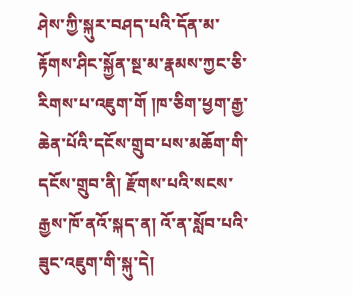ཤེས་ཀྱི་སྐུར་བཤད་པའི་དོན་མ་རྟོགས་ཤིང་སྐྱོན་སྔ་མ་རྣམས་ཀྱང་ཅི་རིགས་པ་འཇུག་གོ །ཁ་ཅིག་ཕྱག་རྒྱ་ཆེན་པོའི་དངོས་གྲུབ་པས་མཆོག་གི་དངོས་གྲུབ་ནི། རྫོགས་པའི་སངས་རྒྱས་ཁོ་ནའོ་སྐད་ན། འོ་ན་སློབ་པའི་ཟུང་འཇུག་གི་སྐུ་དེ།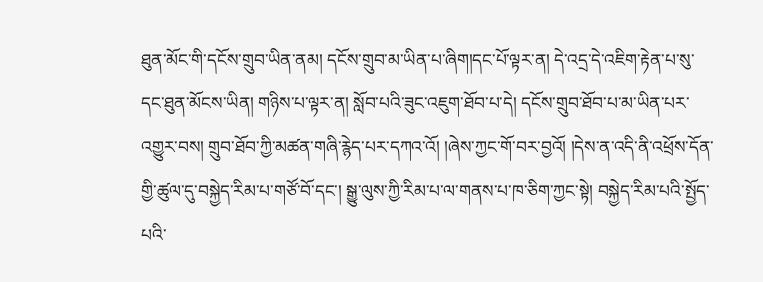ཐུན་མོང་གི་དངོས་གྲུབ་ཡིན་ནམ། དངོས་གྲུབ་མ་ཡིན་པ་ཞིག།དང་པོ་ལྟར་ན། དེ་འདྲ་དེ་འཇིག་རྟེན་པ་སུ་དང་ཐུན་མོངས་ཡིན། གཉིས་པ་ལྟར་ན། སློབ་པའི་ཟུང་འཇུག་ཐོབ་པ་དེ། དངོས་གྲུབ་ཐོབ་པ་མ་ཡིན་པར་འགྱུར་བས། གྲུབ་ཐོབ་ཀྱི་མཚན་གཞི་རྙེད་པར་དཀའ་འོ། །ཞེས་ཀྱང་གོ་བར་བྱའོ། །དེས་ན་འདི་ནི་འཕྲོས་དོན་གྱི་ཚུལ་དུ་བསྐྱེད་རིམ་པ་གཙོ་བོ་དང་། སྒྱུ་ལུས་ཀྱི་རིམ་པ་ལ་གནས་པ་ཁ་ཅིག་ཀྱང་སྟེ། བསྐྱེད་རིམ་པའི་སྤྱོད་པའི་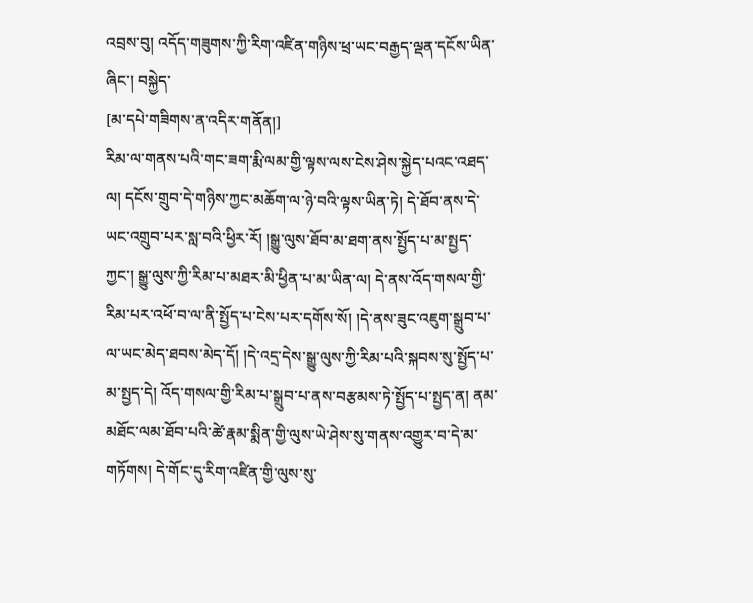འབྲས་བུ། འདོད་གཟུགས་ཀྱི་རིག་འཛིན་གཉིས་ཕྲ་ཡང་བརྒྱད་ལྡན་དངོས་ཡིན་ཞིང་། བསྐྱེད་
[མ་དཔེ་གཟིགས་ན་འདིར་གནོན།]
རིམ་ལ་གནས་པའི་གང་ཟག་རྨི་ལམ་གྱི་ལྟས་ལས་ངེས་ཤེས་སྐྱེད་པའང་འཐད་ལ། དངོས་གྲུབ་དེ་གཉིས་ཀྱང་མཆོག་ལ་ཉེ་བའི་ལྟས་ཡིན་ཏེ། དེ་ཐོབ་ནས་དེ་ཡང་འགྲུབ་པར་སླ་བའི་ཕྱིར་རོ། །སྒྱུ་ལུས་ཐོབ་མ་ཐག་ནས་སྤྱོད་པ་མ་སྤྱད་ཀྱང་། སྒྱུ་ལུས་ཀྱི་རིམ་པ་མཐར་མི་ཕྱིན་པ་མ་ཡིན་ལ། དེ་ནས་འོད་གསལ་གྱི་རིམ་པར་འཕོ་བ་ལ་ནི་སྤྱོད་པ་ངེས་པར་དགོས་སོ། །དེ་ནས་ཟུང་འཇུག་སྒྲུབ་པ་ལ་ཡང་མེད་ཐབས་མེད་དོ། །དེ་འདྲ་དེས་སྒྱུ་ལུས་ཀྱི་རིམ་པའི་སྐབས་སུ་སྤྱོད་པ་མ་སྤྱད་དེ། འོད་གསལ་གྱི་རིམ་པ་སྒྲུབ་པ་ནས་བརྩམས་ཏེ་སྤྱོད་པ་སྤྱད་ན། ནམ་མཐོང་ལམ་ཐོབ་པའི་ཚེ་རྣམ་སྨིན་གྱི་ལུས་ཡེ་ཤེས་སུ་གནས་འགྱུར་བ་དེ་མ་གཏོགས། དེ་གོང་དུ་རིག་འཛིན་གྱི་ལུས་སུ་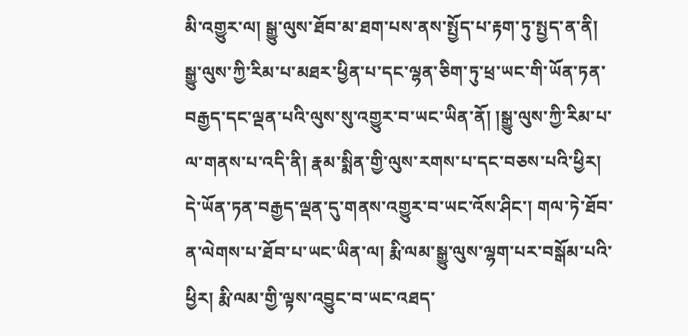མི་འགྱུར་ལ། སྒྱུ་ལུས་ཐོབ་མ་ཐག་པས་ནས་སྤྱོད་པ་རྟག་ཏུ་སྤྱད་ན་ནི། སྒྱུ་ལུས་ཀྱི་རིམ་པ་མཐར་ཕྱིན་པ་དང་ལྷན་ཅིག་ཏུ་ཕྲ་ཡང་གི་ཡོན་ཏན་བརྒྱད་དང་ལྡན་པའི་ལུས་སུ་འགྱུར་བ་ཡང་ཡིན་ནོ། །སྒྱུ་ལུས་ཀྱི་རིམ་པ་ལ་གནས་པ་འདི་ནི། རྣམ་སྨིན་གྱི་ལུས་རགས་པ་དང་བཅས་པའི་ཕྱིར། དེ་ཡོན་ཏན་བརྒྱད་ལྡན་དུ་གནས་འགྱུར་བ་ཡང་འོས་ཤིང་། གལ་ཏེ་ཐོབ་ན་ལེགས་པ་ཐོབ་པ་ཡང་ཡིན་ལ། རྨི་ལམ་སྒྱུ་ལུས་ལྷག་པར་བསྒོམ་པའི་ཕྱིར། རྨི་ལམ་གྱི་ལྟས་འབྱུང་བ་ཡང་འཐད་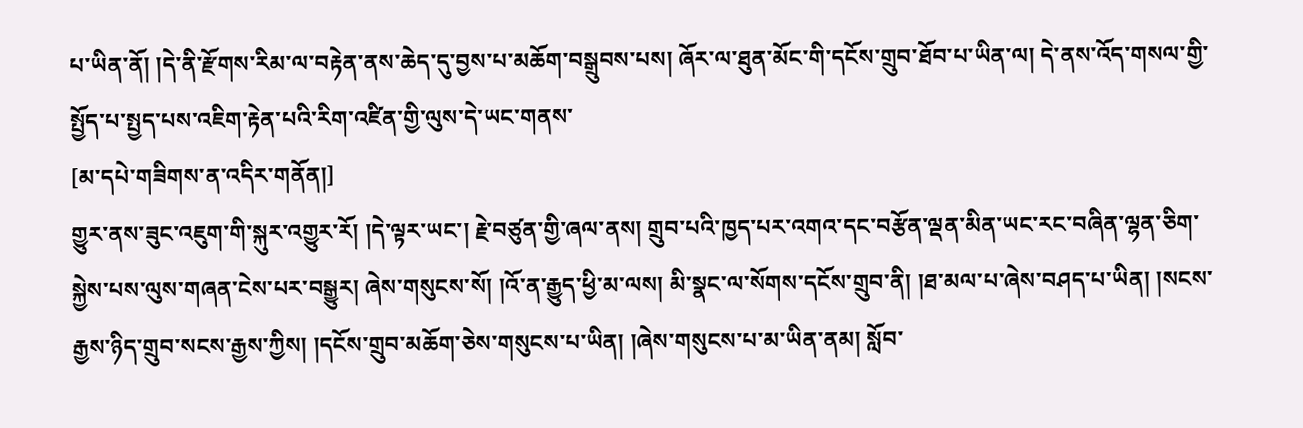པ་ཡིན་ནོ། །དེ་ནི་རྫོགས་རིམ་ལ་བརྟེན་ནས་ཆེད་དུ་བྱས་པ་མཆོག་བསྒྲུབས་པས། ཞོར་ལ་ཐུན་མོང་གི་དངོས་གྲུབ་ཐོབ་པ་ཡིན་ལ། དེ་ནས་འོད་གསལ་གྱི་སྤྱོད་པ་སྤྱད་པས་འཇིག་རྟེན་པའི་རིག་འཛིན་གྱི་ལུས་དེ་ཡང་གནས་
[མ་དཔེ་གཟིགས་ན་འདིར་གནོན།]
གྱུར་ནས་ཟུང་འཇུག་གི་སྐུར་འགྱུར་རོ། །དེ་ལྟར་ཡང་། རྗེ་བཙུན་གྱི་ཞལ་ནས། གྲུབ་པའི་ཁྱད་པར་འགའ་དང་བརྩོན་ལྡན་མིན་ཡང་རང་བཞིན་ལྷན་ཅིག་སྐྱེས་པས་ལུས་གཞན་ངེས་པར་བསྒྱུར། ཞེས་གསུངས་སོ། །འོ་ན་རྒྱུད་ཕྱི་མ་ལས། མི་སྣང་ལ་སོགས་དངོས་གྲུབ་ནི། །ཐ་མལ་པ་ཞེས་བཤད་པ་ཡིན། །སངས་རྒྱས་ཉིད་གྲུབ་སངས་རྒྱས་ཀྱིས། །དངོས་གྲུབ་མཆོག་ཅེས་གསུངས་པ་ཡིན། །ཞེས་གསུངས་པ་མ་ཡིན་ནམ། སློབ་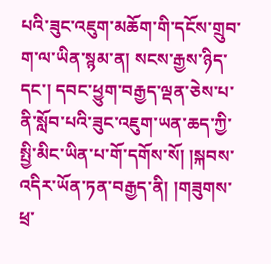པའི་ཟུང་འཇུག་མཆོག་གི་དངོས་གྲུབ་ག་ལ་ཡིན་སྙམ་ན། སངས་རྒྱས་ཉིད་དང་། དབང་ཕྱུག་བརྒྱད་ལྡན་ཅེས་པ་ནི་སློབ་པའི་ཟུང་འཇུག་ཡན་ཆད་ཀྱི་སྤྱི་མིང་ཡིན་པ་གོ་དགོས་སོ། །སྐབས་འདིར་ཡོན་ཏན་བརྒྱད་ནི། །གཟུགས་ཕྲ་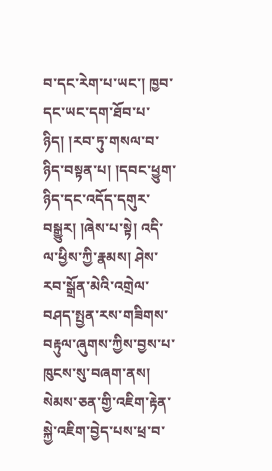བ་དང་རེག་པ་ཡང་། ཁྱབ་དང་ཡང་དག་ཐོབ་པ་ ཉིད། །རབ་ཏུ་གསལ་བ་ཉིད་བསྟན་པ། །དབང་ཕྱུག་ཉིད་དང་འདོད་དགུར་བསྒྱུར། །ཞེས་པ་སྟེ། འདི་ལ་ཕྱིས་ཀྱི་རྣམས། ཤེས་རབ་སྒྲོན་མེའི་འགྲེལ་བཤད་སྤྱན་རས་གཟིགས་བརྟུལ་ཞུགས་ཀྱིས་བྱས་པ་ཁུངས་སུ་བཞག་ནས། སེམས་ཅན་གྱི་འཇིག་རྟེན་སྐྱེ་འཇིག་བྱེད་པས་ཕྲ་བ་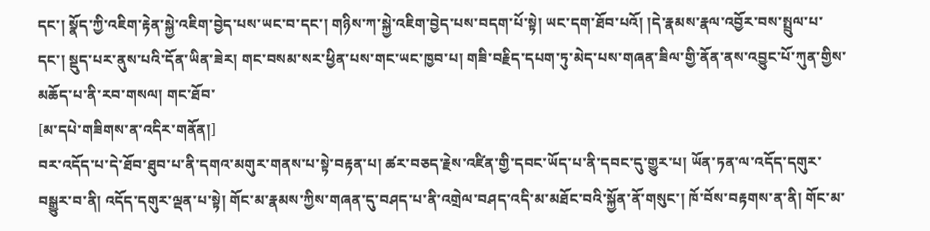དང་། སྣོད་ཀྱི་འཇིག་རྟེན་སྐྱེ་འཇིག་བྱེད་པས་ཡང་བ་དང་། གཉིས་ཀ་སྐྱེ་འཇིག་བྱེད་པས་བདག་པོ་སྟེ། ཡང་དག་ཐོབ་པའོ། །དེ་རྣམས་རྣལ་འབྱོར་བས་སྤྲུལ་པ་དང་། སྡུད་པར་ནུས་པའི་དོན་ཡིན་ཟེར། གང་བསམ་སར་ཕྱིན་པས་གང་ཡང་ཁྱབ་པ། གཟི་བརྗིད་དཔག་ཏུ་མེད་པས་གཞན་ཟིལ་གྱི་ནོན་ནས་འབྱུང་པོ་ཀུན་གྱིས་མཆོད་པ་ནི་རབ་གསལ། གང་ཐོབ་
[མ་དཔེ་གཟིགས་ན་འདིར་གནོན།]
བར་འདོད་པ་དེ་ཐོབ་ཐུབ་པ་ནི་དགའ་མགུར་གནས་པ་སྟེ་བརྟན་པ། ཚར་བཅད་རྗེས་འཛིན་གྱི་དབང་ཡོད་པ་ནི་དབང་དུ་གྱུར་པ། ཡོན་ཏན་ལ་འདོད་དགུར་བསྒྱུར་བ་ནི། འདོད་དགུར་ལྡན་པ་སྟེ། གོང་མ་རྣམས་ཀྱིས་གཞན་དུ་བཤད་པ་ནི་འགྲེལ་བཤད་འདི་མ་མཐོང་བའི་སྐྱོན་ནོ་གསུང་། ཁོ་བོས་བརྟགས་ན་ནི། གོང་མ་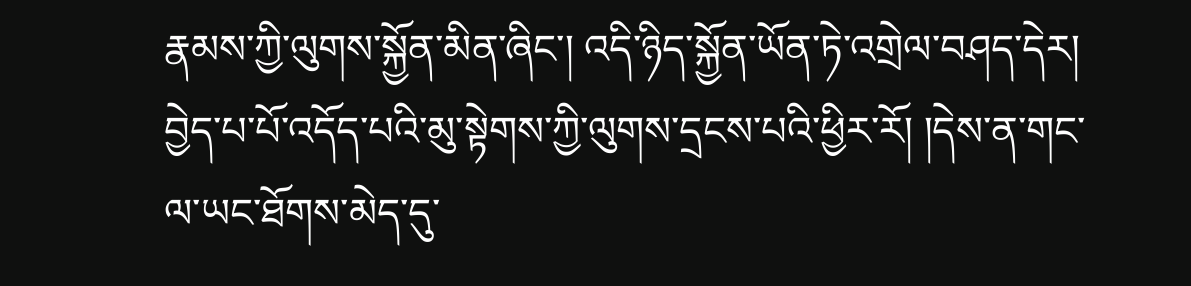རྣམས་ཀྱི་ལུགས་སྐྱོན་མིན་ཞིང་། འདི་ཉིད་སྐྱོན་ཡོན་ཏེ་འགྲེལ་བཤད་དེར། བྱེད་པ་པོ་འདོད་པའི་མུ་སྟེགས་ཀྱི་ལུགས་དྲངས་པའི་ཕྱིར་རོ། །དེས་ན་གང་ལ་ཡང་ཐོགས་མེད་དུ་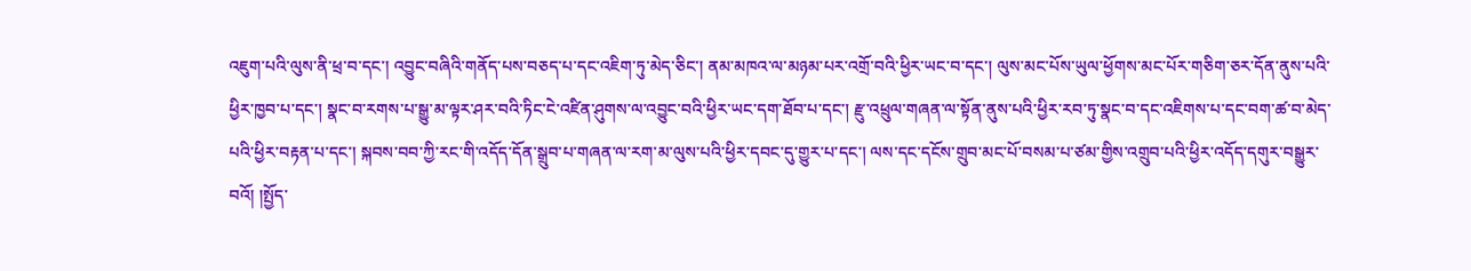འཇུག་པའི་ལུས་ནི་ཕྲ་བ་དང་། འབྱུང་བཞིའི་གནོད་པས་བཅད་པ་དང་འཇིག་ཏུ་མེད་ཅིང་། ནམ་མཁའ་ལ་མཉམ་པར་འགྲོ་བའི་ཕྱིར་ཡང་བ་དང་། ལུས་མང་པོས་ཡུལ་ཕྱོགས་མང་པོར་གཅིག་ཅར་དོན་ནུས་པའི་ཕྱིར་ཁྱབ་པ་དང་། སྣང་བ་རགས་པ་སྒྱུ་མ་ལྟར་ཤར་བའི་ཏིང་ངེ་འཛིན་ཤུགས་ལ་འབྱུང་བའི་ཕྱིར་ཡང་དག་ཐོབ་པ་དང་། རྫུ་འཕྲུལ་གཞན་ལ་སྟོན་ནུས་པའི་ཕྱིར་རབ་ཏུ་སྣང་བ་དང་འཇིགས་པ་དང་བག་ཚ་བ་མེད་པའི་ཕྱིར་བརྟན་པ་དང་། སྐབས་བབ་ཀྱི་རང་གི་འདོད་དོན་སྒྲུབ་པ་གཞན་ལ་རག་མ་ལུས་པའི་ཕྱིར་དབང་དུ་གྱུར་པ་དང་། ལས་དང་དངོས་གྲུབ་མང་པོ་བསམ་པ་ཙམ་གྱིས་འགྲུབ་པའི་ཕྱིར་འདོད་དགུར་བསྒྱུར་བའོ། །སྤྱོད་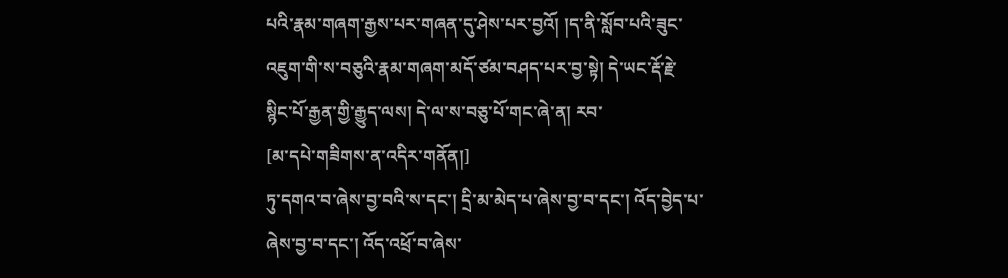པའི་རྣམ་གཞག་རྒྱས་པར་གཞན་དུ་ཤེས་པར་བྱའོ། །ད་ནི་སློབ་པའི་ཟུང་འཇུག་གི་ས་བཅུའི་རྣམ་གཞག་མདོ་ཙམ་བཤད་པར་བྱ་སྟེ། དེ་ཡང་རྡོ་རྗེ་སྙིང་པོ་རྒྱན་གྱི་རྒྱུད་ལས། དེ་ལ་ས་བཅུ་པོ་གང་ཞེ་ན། རབ་
[མ་དཔེ་གཟིགས་ན་འདིར་གནོན།]
ཏུ་དགའ་བ་ཞེས་བྱ་བའི་ས་དང་། དྲི་མ་མེད་པ་ཞེས་བྱ་བ་དང་། འོད་བྱེད་པ་ཞེས་བྱ་བ་དང་། འོད་འཕྲོ་བ་ཞེས་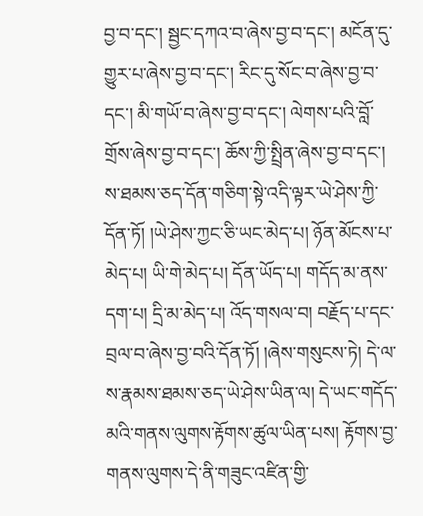བྱ་བ་དང་། སྦྱང་དཀའ་བ་ཞེས་བྱ་བ་དང་། མངོན་དུ་གྱུར་པ་ཞེས་བྱ་བ་དང་། རིང་དུ་སོང་བ་ཞེས་བྱ་བ་དང་། མི་གཡོ་བ་ཞེས་བྱ་བ་དང་། ལེགས་པའི་བློ་གྲོས་ཞེས་བྱ་བ་དང་། ཆོས་ཀྱི་སྤྲིན་ཞེས་བྱ་བ་དང་། ས་ཐམས་ཅད་དོན་གཅིག་སྟེ་འདི་ལྟར་ཡེ་ཤེས་ཀྱི་དོན་ཏོ། །ཡེ་ཤེས་ཀྱང་ཅི་ཡང་མེད་པ། ཉོན་མོངས་པ་མེད་པ། ཡི་གེ་མེད་པ། དོན་ཡོད་པ། གདོད་མ་ནས་དག་པ། དྲི་མ་མེད་པ། འོད་གསལ་བ། བརྗོད་པ་དང་བྲལ་བ་ཞེས་བྱ་བའི་དོན་ཏོ། །ཞེས་གསུངས་ཏེ། དེ་ལ་ས་རྣམས་ཐམས་ཅད་ཡེ་ཤེས་ཡིན་ལ། དེ་ཡང་གདོད་མའི་གནས་ལུགས་རྟོགས་ཚུལ་ཡིན་པས། རྟོགས་བྱ་གནས་ལུགས་དེ་ནི་གཟུང་འཛིན་གྱི་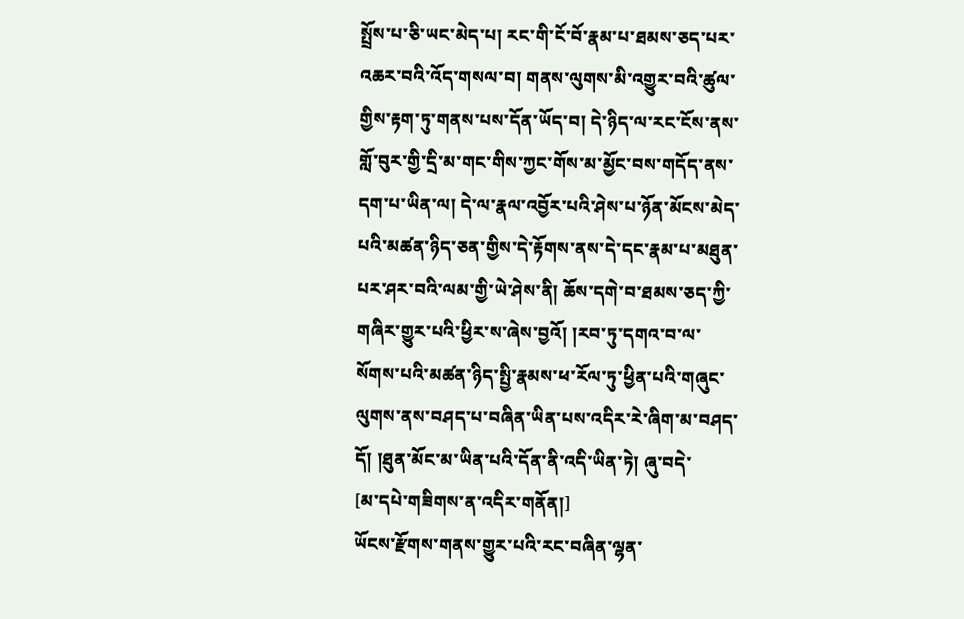སྤྲོས་པ་ཅི་ཡང་མེད་པ། རང་གི་ངོ་བོ་རྣམ་པ་ཐམས་ཅད་པར་འཆར་བའི་འོད་གསལ་བ། གནས་ལུགས་མི་འགྱུར་བའི་ཚུལ་གྱིས་རྟག་ཏུ་གནས་པས་དོན་ཡོད་བ། དེ་ཉིད་ལ་རང་ངོས་ནས་གློ་བུར་གྱི་དྲི་མ་གང་གིས་ཀྱང་གོས་མ་མྱོང་བས་གདོད་ནས་དག་པ་ཡིན་ལ། དེ་ལ་རྣལ་འབྱོར་པའི་ཤེས་པ་ཉོན་མོངས་མེད་པའི་མཚན་ཉིད་ཅན་གྱིས་དེ་རྟོགས་ནས་དེ་དང་རྣམ་པ་མཐུན་པར་ཤར་བའི་ལམ་གྱི་ཡེ་ཤེས་ནི། ཆོས་དགེ་བ་ཐམས་ཅད་ཀྱི་གཞིར་གྱུར་པའི་ཕྱིར་ས་ཞེས་བྱའོ། །རབ་ཏུ་དགའ་བ་ལ་སོགས་པའི་མཚན་ཉིད་སྤྱི་རྣམས་ཕ་རོལ་ཏུ་ཕྱིན་པའི་གཞུང་ལུགས་ནས་བཤད་པ་བཞིན་ཡིན་པས་འདིར་རེ་ཞིག་མ་བཤད་དོ། །ཐུན་མོང་མ་ཡིན་པའི་དོན་ནི་འདི་ཡིན་ཏེ། ཞུ་བདེ་
[མ་དཔེ་གཟིགས་ན་འདིར་གནོན།]
ཡོངས་རྫོགས་གནས་གྱུར་པའི་རང་བཞིན་ལྷན་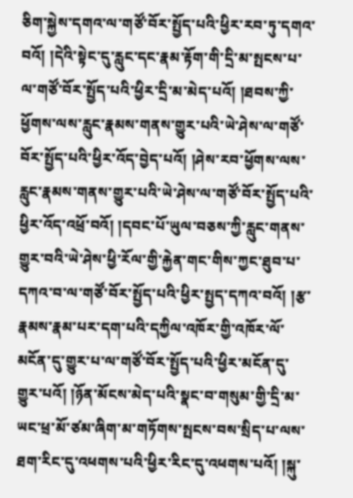ཅིག་སྐྱེས་དགའ་ལ་གཙོ་བོར་སྤྱོད་པའི་ཕྱིར་རབ་ཏུ་དགའ་བའོ། །དེའི་སྟེང་དུ་རླུང་དང་རྣམ་རྟོག་གི་དྲི་མ་སྤངས་པ་ལ་གཙོ་བོར་སྤྱོད་པའི་ཕྱིར་དྲི་མ་མེད་པའོ། །ཐབས་ཀྱི་ཕྱོགས་ལས་རླུང་རྣམས་གནས་གྱུར་པའི་ཡེ་ཤེས་ལ་གཙོ་བོར་སྤྱོད་པའི་ཕྱིར་འོད་བྱེད་པའོ། །ཤེས་རབ་ཕྱོགས་ལས་རླུང་རྣམས་གནས་གྱུར་པའི་ཡེ་ཤེས་ལ་གཙོ་བོར་སྤྱོད་པའི་ཕྱིར་འོད་འཕྲོ་བའོ། །དབང་པོ་ཡུལ་བཅས་ཀྱི་རླུང་གནས་གྱུར་བའི་ཡེ་ཤེས་ཕྱི་རོལ་གྱི་རྐྱེན་གང་གིས་ཀྱང་ཐུབ་པ་དཀའ་བ་ལ་གཙོ་བོར་སྤྱོད་པའི་ཕྱིར་སྤྱད་དཀའ་བའོ། །རྩ་རྣམས་རྣམ་པར་དག་པའི་དཀྱིལ་འཁོར་གྱི་འཁོར་ལོ་མངོན་དུ་གྱུར་པ་ལ་གཙོ་བོར་སྤྱོད་པའི་ཕྱིར་མངོན་དུ་གྱུར་པའོ། །ཉོན་མོངས་མེད་པའི་སྣང་བ་གསུམ་གྱི་དྲི་མ་ཡང་ཕྲ་མོ་ཙམ་ཞིག་མ་གཏོགས་སྤངས་བས་སྲིད་པ་ལས་ཐག་རིང་དུ་འཕགས་པའི་ཕྱིར་རིང་དུ་འཕགས་པའོ། །སྐུ་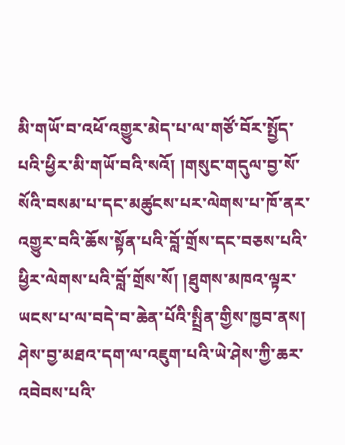མི་གཡོ་བ་འཕོ་འགྱུར་མེད་པ་ལ་གཙོ་བོར་སྤྱོད་པའི་ཕྱིར་མི་གཡོ་བའི་སའོ། །གསུང་གདུལ་བྱ་སོ་སོའི་བསམ་པ་དང་མཚུངས་པར་ལེགས་པ་ཁོ་ནར་འགྱུར་བའི་ཆོས་སྟོན་པའི་བློ་གྲོས་དང་བཅས་པའི་ཕྱིར་ལེགས་པའི་བློ་གྲོས་སོ། །ཐུགས་མཁའ་ལྟར་ཡངས་པ་ལ་བདེ་བ་ཆེན་པོའི་སྤྲིན་གྱིས་ཁྱབ་ནས། ཤེས་བྱ་མཐའ་དག་ལ་འཇུག་པའི་ཡེ་ཤེས་ཀྱི་ཆར་འབེབས་པའི་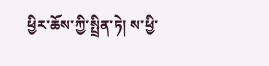ཕྱིར་ཆོས་ཀྱི་སྤྲིན་ཏེ། ས་ཕྱི་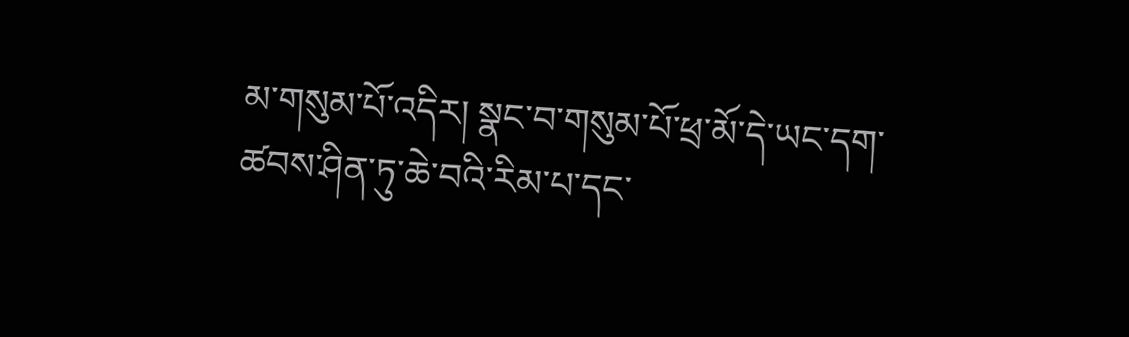མ་གསུམ་པོ་འདིར། སྣང་བ་གསུམ་པོ་ཕྲ་མོ་དེ་ཡང་དག་ཚབས་ཤིན་ཏུ་ཆེ་བའི་རིམ་པ་དང་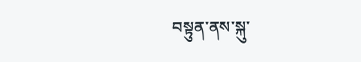བསྟུན་ནས་སྐུ་